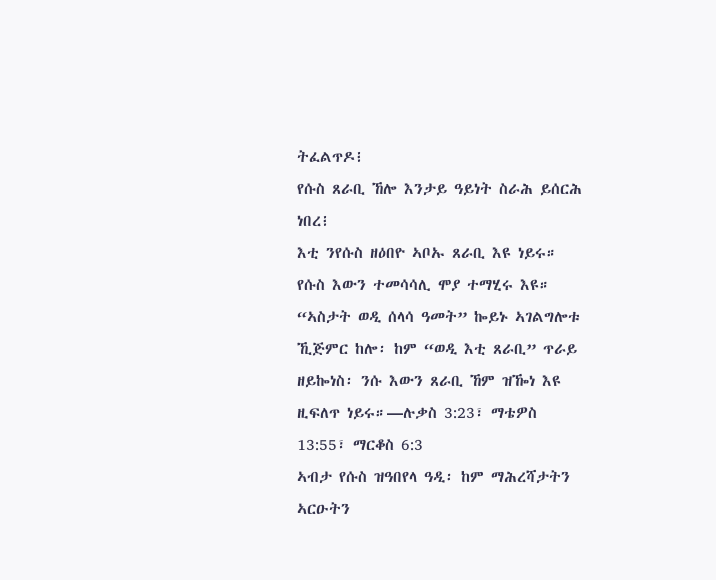ትፈልጥዶ፧
የሱስ ጸራቢ ኸሎ እንታይ ዓይነት ስራሕ ይሰርሕ ነበረ፧
እቲ ንየሱስ ዘዕበዮ ኣቦኡ ጸራቢ እዩ ነይሩ። የሱስ እውን ተመሳሳሊ ሞያ ተማሂሩ እዩ። “ኣስታት ወዲ ሰላሳ ዓመት” ኰይኑ ኣገልግሎቱ ኺጅምር ከሎ፡ ከም “ወዲ እቲ ጸራቢ” ጥራይ ዘይኰነስ፡ ንሱ እውን ጸራቢ ኸም ዝዀነ እዩ ዚፍለጥ ነይሩ።—ሉቃስ 3:23፣ ማቴዎስ 13:55፣ ማርቆስ 6:3
ኣብታ የሱስ ዝዓበየላ ዓዲ፡ ከም ማሕረሻታትን ኣርዑትን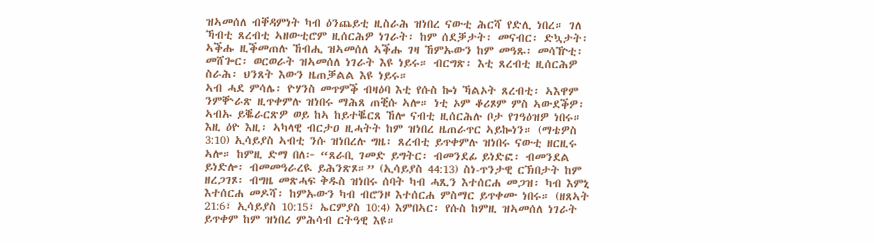ዝኣመሰለ ብቐዳምነት ካብ ዕንጨይቲ ዚስራሕ ዝነበረ ናውቲ ሕርሻ የድሊ ነበረ። ገለ ኻብቲ ጸረብቲ ኣዘውቲሮም ዚሰርሕዎ ነገራት፡ ከም ሰደቓታት፡ መናብር፡ ድኳታት፡ ኣቕሑ ዚቕመጠሉ ኸብሒ ዝኣመሰለ ኣቕሑ ገዛ ኸምኡውን ከም መዓጹ፡ መሳዅቲ፡ መሸጐር፡ ወርወራት ዝኣመሰለ ነገራት እዩ ነይሩ። ብርግጽ፡ እቲ ጸረብቲ ዚሰርሕዎ ስራሕ፡ ህንጸት እውን ዜጠቓልል እዩ ነይሩ።
ኣብ ሓደ ምሳሌ፡ ዮሃንስ መጥምቕ ብዛዕባ እቲ የሱስ ኰነ ኻልኦት ጸረብቲ፡ ኣእዋም ንምቝራጽ ዚጥቀምሉ ዝነበሩ ማሕጸ ጠቒሱ ኣሎ። ነቲ ኦም ቆሪጾም ምስ ኣውደቕዎ፡ ኣብኡ ይቘራርጽዎ ወይ ከኣ ከይተቘርጸ ኸሎ ናብቲ ዚሰርሕሉ ቦታ የገዓዕዝዎ ነበሩ። እዚ ዕዮ እዚ፡ ኣካላዊ ብርታዐ ዚሓትት ከም ዝነበረ ዜጠራጥር ኣይኰነን። (ማቴዎስ 3:10) ኢሳይያስ ኣብቲ ንሱ ዝነበረሉ ግዜ፡ ጸረብቲ ይጥቀምሉ ዝነበሩ ናውቲ ዘርዚሩ ኣሎ። ከምዚ ድማ በለ፦ “ጸራቢ ገመድ ይግትር፡ ብመንደፊ ይነድፎ፡ ብመንደል ይነድሎ፡ ብመመዓራረዪ ይሕንጽጾ።” (ኢሳይያስ 44:13) ስነ-ጥንታዊ ርኽበታት ከም ዘረጋገጾ፡ ብግዜ መጽሓፍ ቅዱስ ዝነበሩ ሰባት ካብ ሓጺን እተሰርሐ መጋዝ፡ ካብ እምኒ እተሰርሐ መዶሻ፡ ከምኡውን ካብ ብሮንዞ እተሰርሐ ምስማር ይጥቀሙ ነበሩ። (ዘጸኣት 21:6፣ ኢሳይያስ 10:15፣ ኤርምያስ 10:4) እምበኣር፡ የሱስ ከምዚ ዝኣመሰለ ነገራት ይጥቀም ከም ዝነበረ ምሕሳብ ርትዓዊ እዩ።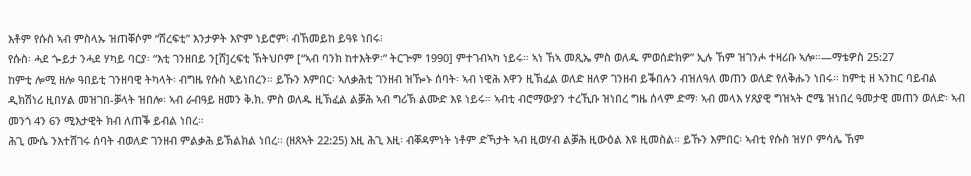እቶም የሱስ ኣብ ምስላኡ ዝጠቐሶም “ሸረፍቲ” እንታዎት እዮም ነይሮም፧ ብኸመይከ ይዓዩ ነበሩ፧
የሱስ፡ ሓደ ጐይታ ንሓደ ሃካይ ባርያ፡ “እቲ ገንዘበይ ን[ሸ]ረፍቲ ኽትህቦም [“ኣብ ባንክ ከተእትዎ፡” ትርጕም 1990] ምተገብኣካ ነይሩ። ኣነ ኸኣ መጺኤ ምስ ወለዱ ምወሰድክዎ” ኢሉ ኸም ዝገንሖ ተዛሪቡ ኣሎ።—ማቴዎስ 25:27
ከምቲ ሎሚ ዘሎ ዓበይቲ ገንዘባዊ ትካላት፡ ብግዜ የሱስ ኣይነበረን። ይኹን እምበር፡ ኣለቃሕቲ ገንዘብ ዝዀኑ ሰባት፡ ኣብ ነዊሕ እዋን ዚኽፈል ወለድ ዘለዎ ገንዘብ ይቕበሉን ብዝለዓለ መጠን ወለድ የለቅሑን ነበሩ። ከምቲ ዘ ኣንከር ባይብል ዲክሽነሪ ዚበሃል መዝገበ-ቓላት ዝበሎ፡ ኣብ ራብዓይ ዘመን ቅ.ክ. ምስ ወለዱ ዚኽፈል ልቓሕ ኣብ ግሪኽ ልሙድ እዩ ነይሩ። ኣብቲ ብሮማውያን ተረኺቡ ዝነበረ ግዜ ሰላም ድማ፡ ኣብ መላእ ሃጸያዊ ግዝኣት ሮሜ ዝነበረ ዓመታዊ መጠን ወለድ፡ ኣብ መንጎ 4ን 6ን ሚእታዊት ክብ ለጠቕ ይብል ነበረ።
ሕጊ ሙሴ ንእተሸገሩ ሰባት ብወለድ ገንዘብ ምልቃሕ ይኽልክል ነበረ። (ዘጸኣት 22:25) እዚ ሕጊ እዚ፡ ብቐዳምነት ነቶም ድኻታት ኣብ ዚወሃብ ልቓሕ ዚውዕል እዩ ዚመስል። ይኹን እምበር፡ ኣብቲ የሱስ ዝሃቦ ምሳሌ ኸም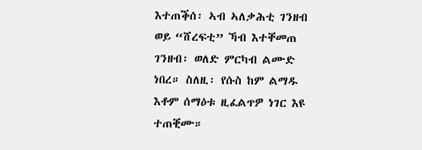እተጠቕሰ፡ ኣብ ኣለቃሕቲ ገንዘብ ወይ “ሸረፍቲ” ኻብ እተቐመጠ ገንዘብ፡ ወለድ ምርካብ ልሙድ ነበረ። ስለዚ፡ የሱስ ከም ልማዱ እቶም ሰማዕቱ ዚፈልጥዎ ነገር እዩ ተጠቒሙ።